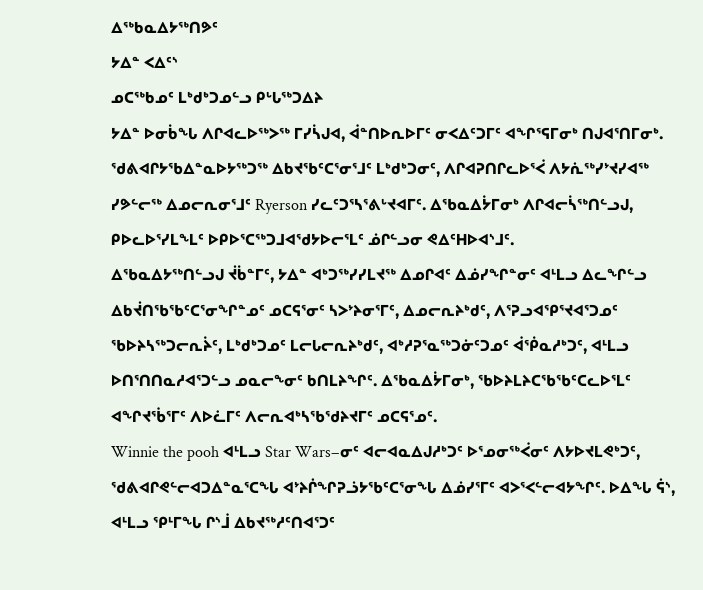ᐃᖅᑲᓇᐃᔭᖅᑎᕗᑦ
ᔭᐃᓐ ᐸᐃᑦᔅ
ᓄᑕᖅᑲᓄᑦ ᒪᒃᑯᒃᑐᓄᓪᓗ ᑭᒡᒐᖅᑐᐃᔨ
ᔭᐃᓐ ᐅᓂᑳᖓ ᐱᒋᐊᓚᐅᖅᐳᖅ ᒥᓯᓵᒍᐊ, ᐋᓐᑎᐅᕆᐅᒥᑦ ᓂᐸᐃᑦᑐᒥᑦ ᐊᖏᕐᕋᒥᓂᒃ ᑎᒍᐊᕐᑎᒥᓂᒃ. ᖁᕕᐊᒋᔭᖃᐃᓐᓇᐅᔭᖅᑐᖅ ᐃᑲᔪᖃᑦᑕᕐᓂᕐᒧᑦ ᒪᒃᑯᒃᑐᓂᑦ, ᐱᒋᐊᕈᑎᒋᓚᐅᕐᐹ ᐱᔭᕇᖅᓯᔾᔪᓯᐊᖅ ᓯᕗᓪᓕᖅ ᐃᓄᓕᕆᓂᕐᒧᑦ Ryerson ᓯᓚᑦᑐᕐᓴᕐᕕᒡᔪᐊᒥᑦ. ᐃᖃᓇᐃᔮᒥᓂᒃ ᐱᒋᐊᓕᓵᖅᑎᓪᓗᒍ, ᑭᐅᓚᐅᕐᓯᒪᖕᒪᑦ ᐅᑭᐅᕐᑕᖅᑐᒧᐊᖁᔭᐅᓕᕐᒪᑦ ᓅᒋᓪᓗᓂ ᕙᐃᑦᕼᐅᐊᔅᒧᑦ.
ᐃᖃᓇᐃᔭᖅᑎᓪᓗᒍ ᔫᑳᓐᒥᑦ, ᔭᐃᓐ ᐊᒃᑐᖅᓯᓯᒪᔪᖅ ᐃᓄᒋᐊᑦ ᐃᓅᓯᖏᓐᓂᑦ ᐊᒻᒪᓗ ᐃᓚᖏᓪᓗ ᐃᑲᔫᑎᖃᖃᑦᑕᕐᓂᖏᓐᓄᑦ ᓄᑕᕋᕐᓂᑦ ᓴᐳᔾᔨᓂᕐᒥᑦ, ᐃᓄᓕᕆᔨᒃᑯᑦ, ᐱᕐᕈᓗᐊᕿᕐᔪᐊᕐᑐᓄᑦ ᖃᐅᔨᓴᖅᑐᓕᕆᔩᑦ, ᒪᒃᑯᒃᑐᓄᑦ ᒪᓕᒐᓕᕆᔨᒃᑯᑦ, ᐊᒃᓱᕈᕐᓇᖅᑐᓃᑦᑐᓄᑦ ᐋᖀᓇᓱᒃᑐᑦ, ᐊᒻᒪᓗ ᐅᑎᕐᑎᑎᓇᓱᐊᕐᑐᓪᓗ ᓄᓇᓕᖕᓂᑦ ᑲᑎᒪᔨᖏᑦ. ᐃᖃᓇᐃᔮᒥᓂᒃ, ᖃᐅᔨᒪᔨᑕᖃᖃᑦᑕᓚᐅᕐᒪᑦ ᐊᖏᔪᖄᕐᒥᑦ ᐱᐅᓛᒥᑦ ᐱᓕᕆᐊᒃᓴᖃᖁᔨᔪᒥᑦ ᓄᑕᕋᕐᓄᑦ.
Winnie the pooh ᐊᒻᒪᓗ Star Wars−ᓂᑦ ᐊᓕᐊᓇᐃᒍᓱᒃᑐᑦ ᐅᕐᓄᓂᖅᐹᓂᑦ ᐱᔭᐅᔪᒪᕙᒃᑐᑦ, ᖁᕕᐊᒋᕙᓪᓕᐊᑐᐃᓐᓇᕐᑕᖓ ᐊᔾᔨᒌᖏᕈᓘᔭᖃᑦᑕᕐᓂᖓ ᐃᓅᓯᕐᒥᑦ ᐊᐳᕐᐸᓪᓕᐊᔭᖏᑦ. ᐅᐃᖓ ᕌᔅ, ᐊᒻᒪᓗ ᕿᒻᒥᖓ ᒋᔅᒨ ᐃᑲᔪᖅᓱᑦᑎᐊᕐᑐᑦ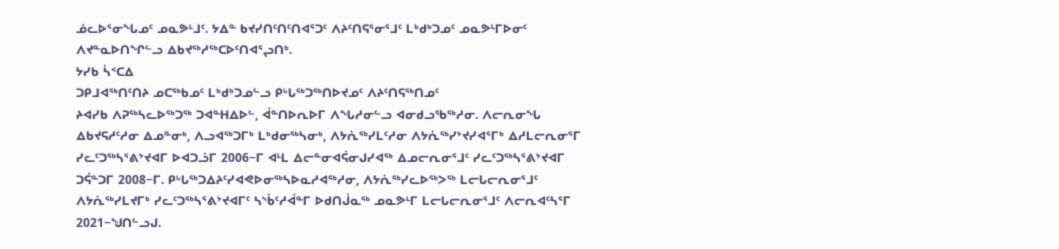ᓅᓚᐅᕐᓂᖓᓄᑦ ᓄᓇᕗᒻᒧᑦ. ᔭᐃᓐ ᑲᔪᓯᑎᑦᑎᑦᑎᐊᕐᑐᑦ ᐱᔨᑦᑎᕋᕐᓂᕐᒧᑦ ᒪᒃᑯᒃᑐᓄᑦ ᓄᓇᕗᒻᒥᐅᓂᑦ ᐱᔪᓐᓇᐅᑎᖏᓪᓗ ᐃᑲᔪᖅᓱᖅᑕᐅᑦᑎᐊᕐᖢᑎᒃ.
ᔭᓯᑲ ᓵᑉᑕᐃ
ᑐᑭᒧᐊᖅᑎᑦᑎᔨ ᓄᑕᖅᑲᓄᑦ ᒪᒃᑯᒃᑐᓄᓪᓗ ᑭᒡᒐᖅᑐᖅᑎᐅᔪᓄᑦ ᐱᔨᑦᑎᕋᖅᑎᓄᑦ
ᔨᐊᓯᑲ ᐱᕈᖅᓴᓚᐅᖅᑐᖅ ᑐᐊᓐᕼᐃᐅᓪ, ᐋᓐᑎᐅᕆᐅᒥ ᐱᖓᓱᓂᓪᓗ ᐊᓂᑯᓗᖃᖅᓱᓂ. ᐱᓕᕆᓂᖓ ᐃᑲᔪᕋᓱᑦᓱᓂ ᐃᓄᓐᓂᒃ, ᐱᓗᐊᖅᑐᒥᒃ ᒪᒃᑯᓂᖅᓴᓂᒃ, ᐱᔭᕇᖅᓯᒪᑦᓱᓂ ᐱᔭᕇᖅᓯᔾᔪᓯᐊᕐᒥᒃ ᐃᓱᒪᓕᕆᓂᕐᒥ ᓯᓚᑦᑐᖅᓴᕐᕕᔾᔪᐊᒥ ᐅᐊᑐᓘᒥ 2006−ᒥ ᐊᒻᒪ ᐃᓕᓐᓂᐊᕌᓂᒍᓯᐊᖅ ᐃᓄᓕᕆᓂᕐᒧᑦ ᓯᓚᑦᑐᖅᓴᕐᕕᔾᔪᐊᒥ ᑐᕌᓐᑐᒥ 2008−ᒥ. ᑭᒡᒐᖅᑐᐃᔨᑦᓯᐊᕙᐅᓂᖅᓴᐅᓇᓱᐊᖅᓱᓂ, ᐱᔭᕇᖅᓯᓚᐅᖅᐳᖅ ᒪᓕᒐᓕᕆᓂᕐᒧᑦ ᐱᔭᕇᖅᓯᒪᔪᒥᒃ ᓯᓚᑦᑐᖅᓴᕐᕕᔾᔪᐊᒥᑦ ᓴᔅᑳᑦᓱᐋᓐᒥ ᐅᑯᑎᒎᓇᖅ ᓄᓇᕗᒻᒥ ᒪᓕᒐᓕᕆᓂᕐᒧᑦ ᐱᓕᕆᐊᑦᓴᕐᒥ 2021−ᖑᑎᓪᓗᒍ.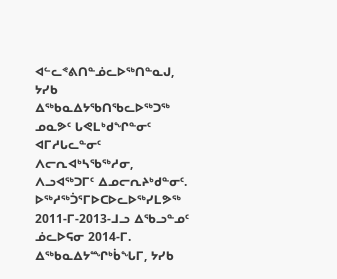ᐊᓪᓚᕝᕕᑎᓐᓅᓚᐅᖅᑎᓐᓇᒍ, ᔭᓯᑲ ᐃᖅᑲᓇᐃᔭᖃᑎᖃᓚᐅᖅᑐᖅ ᓄᓇᕗᑦ ᒐᕙᒪᒃᑯᖏᓐᓂᑦ ᐊᒥᓱᒐᓚᓐᓂᑦ ᐱᓕᕆᐊᒃᓴᖃᖅᓱᓂ, ᐱᓗᐊᖅᑐᒥᑦ ᐃᓄᓕᕆᔨᒃᑯᓐᓂᑦ. ᐅᖅᓱᖅᑑᕐᒥᐅᑕᐅᓚᐅᖅᓯᒪᕗᖅ 2011-ᒥ-2013-ᒧᓗ ᐃᖃᓗᓐᓄᑦ ᓅᓚᐅᕋᓂ 2014-ᒥ.
ᐃᖅᑲᓇᐃᔭᙱᒃᑳᖓᒥ, ᔭᓯᑲ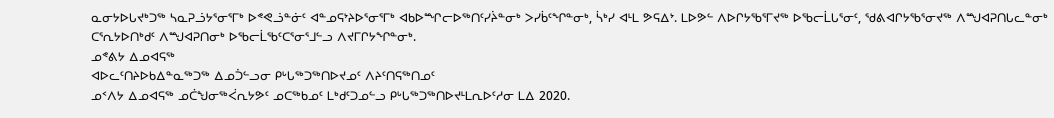ᓇᓂᔭᐅᒐᔪᒃᑐᖅ ᓴᓇᕈᓘᔭᕐᓂᕐᒥᒃ ᐅᕝᕙᓘᓐᓃᑦ ᐊᓐᓄᕋᔾᔨᐅᕐᓂᕐᒥᒃ ᐊᑲᐅᙱᓕᐅᖅᑎᑦᓯᔩᓐᓂᒃ ᐳᓯᑳᑦᖏᓐᓂᒃ, ᓵᒃᓯ ᐊᒻᒪ ᕗᕋᐃᔾ. ᒪᐅᕗᓪ ᐱᐅᒋᔭᖃᕐᒥᔪᖅ ᐅᖃᓕᒫᒐᕐᓂᑦ, ᖁᕕᐊᒋᔭᖃᕐᓂᔪᖅ ᐱᙳᐊᕈᑎᒐᓚᓐᓂᒃ ᑕᕐᕆᔭᐅᑎᒃᑯᑦ ᐱᙳᐊᕈᑎᓂᒃ ᐅᖃᓕᒫᖃᑦᑕᕐᓂᕐᒧᓪᓗ ᐱᔪᒥᒋᔭᖏᓐᓂᒃ.
ᓄᕝᕕᔭ ᐃᓄᐊᕋᕐᒃ
ᐊᐅᓚᑦᑎᔨᐅᑲᐃᓐᓇᖅᑐᖅ ᐃᓄᑑᓪᓗᓂ ᑭᒡᒐᖅᑐᖅᑎᐅᔪᓄᑦ ᐱᔨᑦᑎᕋᖅᑎᓄᑦ
ᓄᑉᐱᔭ ᐃᓄᐊᕋᖅ ᓄᑖᖑᓂᖅᐹᕆᔭᕗᑦ ᓄᑕᖅᑲᓄᑦ ᒪᒃᑯᑦᑐᓄᓪᓗ ᑭᒡᒐᖅᑐᖅᑎᐅᔪᒻᒪᕆᐅᑦᓱᓂ ᒪᐃ 2020.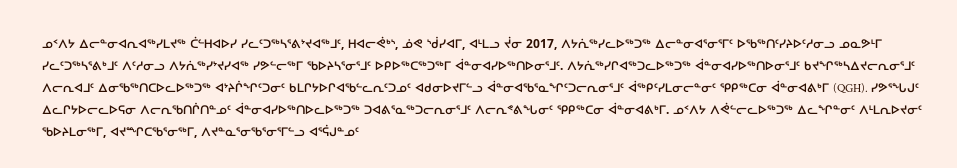ᓄᑉᐱᔭ ᐃᓕᓐᓂᐊᕆᐊᖅᓯᒪᔪᖅ ᑖᓪᕼᐊᐅᓯ ᓯᓚᑦᑐᖅᓴᕐᕕᔾᔪᐊᖅᒧᑦ, ᕼᐊᓕᕚᒃᔅ, ᓅᕙ ᔅᑰᓯᐊᒥ, ᐊᒻᒪᓗ ᔫᓂ 2017, ᐱᔭᕇᖅᓯᓚᐅᖅᑐᖅ ᐃᓕᓐᓂᐊᕐᓂᕐᒥᑦ ᐅᖃᖅᑎᑦᓯᔨᐅᑦᓱᓂᓗ ᓄᓇᕗᒻᒥ ᓯᓚᑦᑐᖅᓴᕐᕕᒃᒧᑦ ᐱᑦᓱᓂᓗ ᐱᔭᕇᖅᓯᔾᔪᓯᐊᖅ ᓯᕗᓪᓕᖅᒥ ᖃᐅᔨᓴᕐᓂᕐᒧᑦ ᐅᑭᐅᖅᑕᖅᑐᖅᒥ ᐋᓐᓂᐊᓯᐅᖅᑎᐅᓂᕐᒧᑦ. ᐱᔭᕇᖅᓯᒋᐊᖅᑐᓚᐅᖅᑐᖅ ᐋᓐᓂᐊᓯᐅᖅᑎᐅᓂᕐᒧᑦ ᑲᔪᖏᖅᓴᐃᔪᓕᕆᓂᕐᒧᑦ ᐱᓕᕆᐊᒧᑦ ᐃᓂᖃᖅᑎᑕᐅᓚᐅᖅᑐᖅ ᐊᔾᔨᒌᖏᑦᑐᓂᑦ ᑲᒪᒋᔭᐅᒋᐊᖃᓪᓚᕆᑦᑐᓄᑦ ᐊᑯᓂᐅᔪᒥᓪᓗ ᐋᓐᓂᐊᖃᕐᓇᖏᑦᑐᓕᕆᓂᕐᒧᑦ ᐋᖅᑭᑦᓯᒪᓂᓕᓐᓂᑦ ᕿᑭᖅᑕᓂ ᐋᓐᓂᐊᕕᒃᒥ (QGH). ᓯᕗᕐᖓᒍᑦ ᐃᓚᒋᔭᐅᓕᓚᐅᕋᓂ ᐱᓕᕆᖃᑎᒌᑎᓐᓄᑦ ᐋᓐᓂᐊᓯᐅᖅᑎᐅᓚᐅᖅᑐᖅ ᑐᐊᕕᕐᓇᖅᑐᓕᕆᓂᕐᒧᑦ ᐱᓕᕆᕝᕕᖓᓂᑦ ᕿᑭᖅᑕᓂ ᐋᓐᓂᐊᕕᒃᒥ. ᓄᑉᐱᔭ ᐱᕚᓪᓕᓚᐅᖅᑐᖅ ᐃᓚᖏᓐᓂᑦ ᐱᒻᒪᕆᐅᔪᓂᑦ ᖃᐅᔨᒪᓂᖅᒥ, ᐊᔪᙱᑕᖃᕐᓂᖅᒥ, ᐱᔪᓐᓇᕐᓂᖃᕐᓂᕐᒥᓪᓗ ᐊᕐᕌᒍᓐᓄᑦ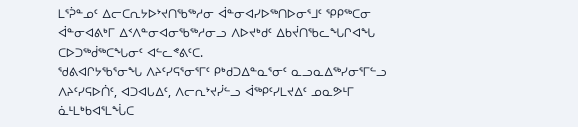ᒪᕐᕉᓐᓄᑦ ᐃᓕᑕᕆᔭᐅᔾᔪᑎᖃᖅᓱᓂ ᐋᓐᓂᐊᓯᐅᖅᑎᐅᓂᕐᒧᑦ ᕿᑭᖅᑕᓂ ᐋᓐᓂᐊᕕᒃᒥ ᐃᑉᐱᓐᓂᐊᓂᖃᖅᓱᓂᓗ ᐱᐅᔪᒃᑯᑦ ᐃᑲᔫᑎᖃᓚᖓᒋᐊᖓ ᑕᐅᑐᖅᑰᖅᑕᖓᓂᑦ ᐊᓪᓚᕝᕕᑦᑕ.
ᖁᕕᐊᒋᔭᖃᕐᓂᖓ ᐱᔨᑦᓯᕋᕐᓂᕐᒥᑦ ᑭᒃᑯᑐᐃᓐᓇᕐᓂᑦ ᓇᓗᓇᐃᖅᓯᓂᕐᒥᓪᓗ ᐱᔨᑦᓯᕋᐅᑏᑦ, ᐊᑐᐊᒐᐃᑦ, ᐱᓕᕆᔾᔪᓰᓪᓗ ᐋᖅᑭᑦᓯᒪᔪᐃᑦ ᓄᓇᕗᒻᒥ ᓈᒻᒪᒃᑲᐊᕐᒪᖔᑕ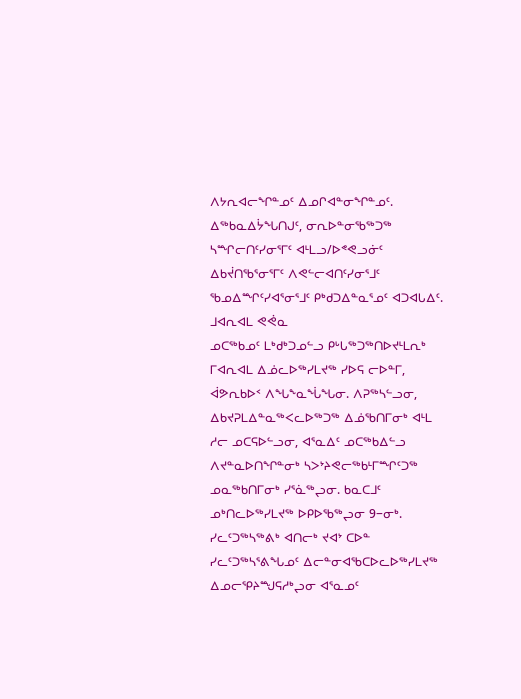ᐱᔭᕆᐊᓕᖏᓐᓄᑦ ᐃᓄᒋᐊᓐᓂᖏᓐᓄᑦ. ᐃᖅᑲᓇᐃᔮᖓᑎᒍᑦ, ᓂᕆᐅᓐᓂᖃᖅᑐᖅ ᓴᙱᓕᑎᑦᓯᓂᕐᒥᑦ ᐊᒻᒪᓗ/ᐅᕝᕙᓗᓃᑦ ᐃᑲᔫᑎᖃᕐᓂᕐᒥᑦ ᐱᕙᓪᓕᐊᑎᑦᓯᓂᕐᒧᑦ ᖃᓄᐃᙱᑦᓯᐊᕐᓂᕐᒧᑦ ᑭᒃᑯᑐᐃᓐᓇᕐᓄᑦ ᐊᑐᐊᒐᐃᑦ.
ᒧᐊᕆᐊᒪ ᕙᕚᓇ
ᓄᑕᖅᑲᓄᑦ ᒪᒃᑯᒃᑐᓄᓪᓗ ᑭᒡᒐᖅᑐᖅᑎᐅᔪᒻᒪᕆᒃ
ᒥᐊᕆᐊᒪ ᐃᓅᓚᐅᖅᓯᒪᔪᖅ ᓯᐅᕋ ᓕᐅᓐᒥ, ᐋᕗᕆᑲᐅᑉ ᐱᖓᖕᓇᖔᖓᓂ. ᐱᕈᖅᓴᓪᓗᓂ, ᐃᑲᔪᕈᒪᐃᓐᓇᖅᐸᓚᐅᖅᑐᖅ ᐃᓅᖃᑎᒥᓂᒃ ᐊᒻᒪ ᓱᓕ ᓄᑕᕋᐅᓪᓗᓂ, ᐊᕐᓇᐃᑦ ᓄᑕᖅᑲᐃᓪᓗ ᐱᔪᓐᓇᐅᑎᖏᓐᓂᒃ ᓴᐳᔾᔨᕙᓕᖅᑲᒻᒥᙱᑦᑐᖅ ᓄᓇᖅᑲᑎᒥᓂᒃ ᓯᕐᓈᖅᖢᓂ. ᑲᓇᑕᒧᑦ ᓄᒃᑎᓚᐅᖅᓯᒪᔪᖅ ᐅᑭᐅᖃᖅᖢᓂ 9−ᓂᒃ.
ᓯᓚᑦᑐᖅᓴᖅᕕᒃ ᐊᑎᓕᒃ ᔪᐊᔾ ᑕᐅᓐ ᓯᓚᑦᑐᖅᓴᕐᕕᖓᓄᑦ ᐃᓕᓐᓂᐊᖃᑕᐅᓚᐅᖅᓯᒪᔪᖅ ᐃᓄᓕᕿᔨᙳᕋᓱᒃᖢᓂ ᐊᕐᓇᓄᑦ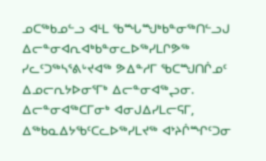ᓄᑕᖅᑲᓄᓪᓗ ᐊᒻᒪ ᖃᙵᙳᒃᑲᓐᓂᖅᑎᓪᓗᒍ ᐃᓕᓐᓂᐊᕆᐊᒃᑲᓐᓂᓚᐅᖅᓯᒪᒋᕗᖅ ᓯᓚᑦᑐᖅᓴᕐᕕᒡᔪᐊᖅ ᕗᐃᓐᓱᒥ ᖃᑕᙳᑎᒌᓄᑦ ᐃᓄᓕᕆᔭᐅᓂᕐᒥᒃ ᐃᓕᓐᓂᐊᖅᖢᓂ.
ᐃᓕᓐᓂᐊᖅᑕᒥᓂᒃ ᐊᓂᒍᐃᓯᒪᓕᕋᒥ, ᐃᖅᑲᓇᐃᔭᖃᑦᑕᓚᐅᖅᓯᒪᔪᖅ ᐊᔾᔨᒌᙱᑦᑐᓂ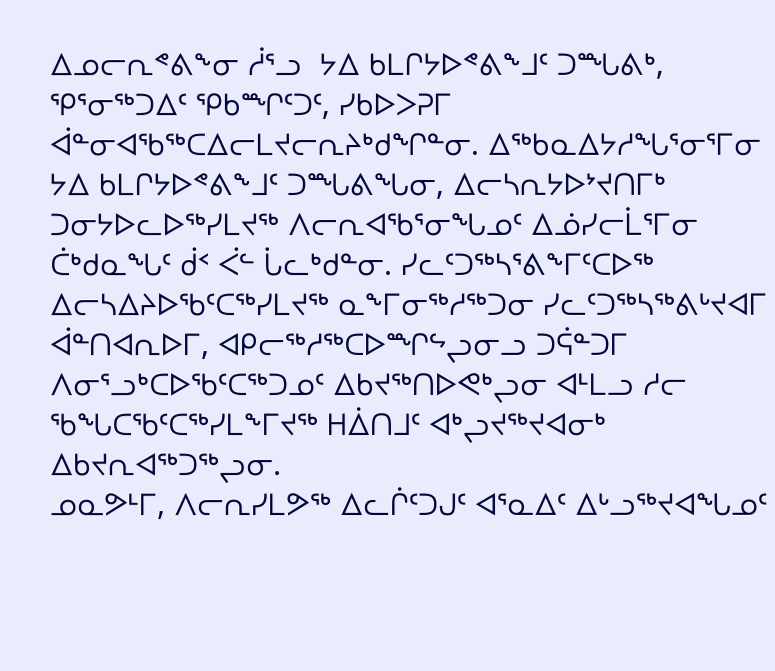ᐃᓄᓕᕆᕝᕕᖕᓂ ᓲᕐᓗ  ᔭᐃ ᑲᒪᒋᔭᐅᕝᕕᖕᒧᑦ ᑐᙵᕕᒃ, ᕿᕐᓂᖅᑐᐃᑦ ᕿᑲᙱᑦᑐᑦ, ᓯᑲᐅᐳᕈᒥ ᐋᓐᓂᐊᖃᖅᑕᐃᓕᒪᔪᓕᕆᔨᒃᑯᖏᓐᓂ. ᐃᖅᑲᓇᐃᔭᓱᖓᕐᓂᕐᒥᓂ ᔭᐃ ᑲᒪᒋᔭᐅᕝᕕᖕᒧᑦ ᑐᙵᕕᖓᓂ, ᐃᓕᓴᕆᔭᐅᔾᔪᑎᒥᒃ ᑐᓂᔭᐅᓚᐅᖅᓯᒪᔪᖅ ᐱᓕᕆᐊᖃᕐᓂᖓᓄᑦ ᐃᓅᓯᓕᒫᕐᒥᓂ ᑖᒃᑯᓇᖓᑦ ᑰᑉ ᐹᓪ ᒑᓚᒃᑯᓐᓂ. ᓯᓚᑦᑐᖅᓴᕐᕕᖕᒥᑦᑕᐅᖅ ᐃᓕᓴᐃᔨᐅᖃᑦᑕᖅᓯᒪᔪᖅ ᓇᖕᒥᓂᖅᓱᖅᑐᓂ ᓯᓚᑦᑐᖅᓴᖅᕕᒡᔪᐊᒥ ᐋᓐᑎᐊᕆᐅᒥ, ᐊᑭᓕᖅᓱᖅᑕᐅᙱᖦᖢᓂᓗ ᑐᕌᓐᑐᒥ ᐱᓂᕐᓗᒃᑕᐅᖃᑦᑕᖅᑐᓄᑦ ᐃᑲᔪᖅᑎᐅᕙᒃᖢᓂ ᐊᒻᒪᓗ ᓱᓕ ᖃᖓᑕᖃᑦᑕᖅᓯᒪᖕᒥᔪᖅ ᕼᐄᑎᒧᑦ ᐊᒃᖢᔪᖅᔪᐊᓂᒃ ᐃᑲᔪᕆᐊᖅᑐᖅᖢᓂ.
ᓄᓇᕗᒻᒥ, ᐱᓕᕆᓯᒪᕗᖅ ᐃᓚᒌᑦᑐᒍᑦ ᐊᕐᓇᐃᑦ ᐃᒡᓗᖅᔪᐊᖓᓄᑦ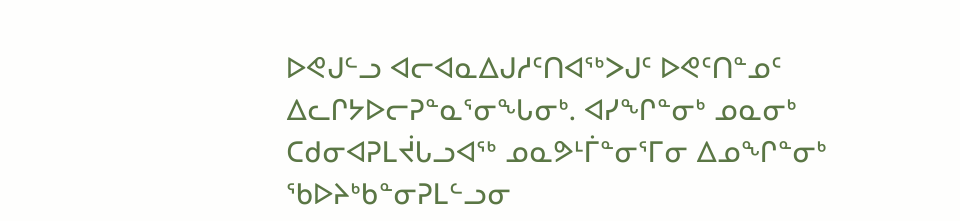ᐅᕙᒍᓪᓗ ᐊᓕᐊᓇᐃᒍᓱᑦᑎᐊᖅᐳᒍᑦ ᐅᕙᑦᑎᓐᓄᑦ ᐃᓚᒋᔭᐅᓕᕈᓐᓇᕐᓂᖓᓂᒃ. ᐊᓯᖏᓐᓂᒃ ᓄᓇᓂᒃ ᑕᑯᓂᐊᕈᒪᔫᒐᓗᐊᖅ ᓄᓇᕗᒻᒦᓐᓂᕐᒥᓂ ᐃᓄᖏᓐᓂᒃ ᖃᐅᔨᒃᑲᓐᓂᕈᒪᓪᓗᓂ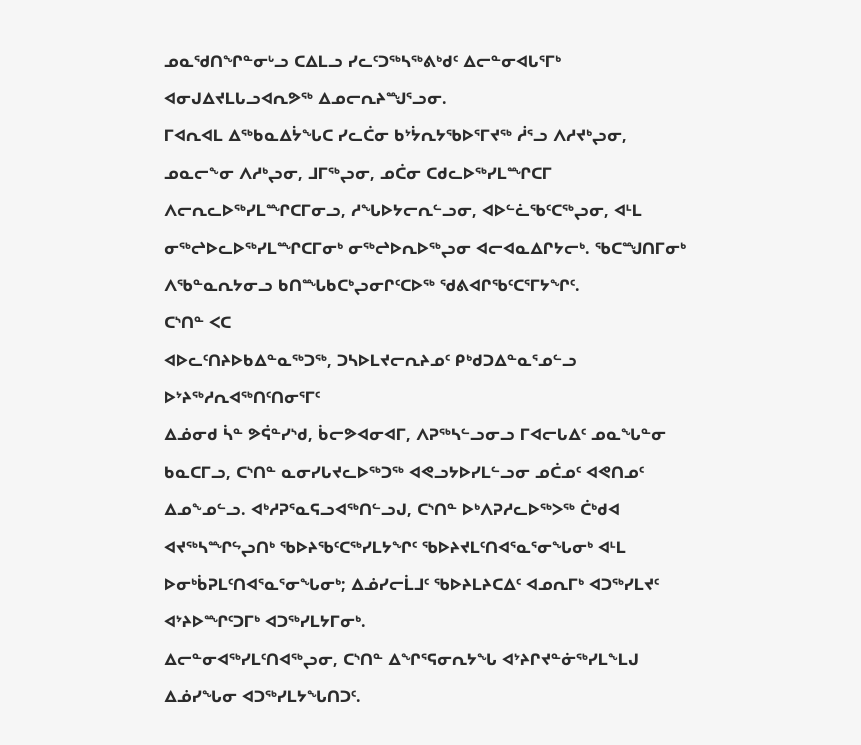ᓄᓇᖁᑎᖏᓐᓂᒡᓗ ᑕᐃᒪᓗ ᓯᓚᑦᑐᖅᓴᖅᕕᒃᑯᑦ ᐃᓕᓐᓂᐊᒐᕐᒥᒃ ᐊᓂᒍᐃᔪᒪᒐᓗᐊᕆᕗᖅ ᐃᓄᓕᕆᔨᙳᕐᓗᓂ.
ᒥᐊᕆᐊᒪ ᐃᖅᑲᓇᐃᔮᖓᑕ ᓯᓚᑖᓂ ᑲᔾᔮᕆᔭᖃᐅᕐᒥᔪᖅ ᓲᕐᓗ ᐱᓱᔪᒃᖢᓂ, ᓄᓇᓕᖕᓂ ᐱᓱᒃᖢᓂ, ᒧᒥᖅᖢᓂ, ᓄᑖᓂ ᑕᑯᓚᐅᖅᓯᒪᙱᑕᒥ ᐱᓕᕆᓚᐅᖅᓯᒪᙱᑕᒥᓂᓗ, ᓱᖓᐅᔭᓕᕆᓪᓗᓂ, ᐊᐅᓪᓛᖃᑦᑕᖅᖢᓂ, ᐊᒻᒪ ᓂᖅᖠᐅᓚᐅᖅᓯᒪᙱᑕᒥᓂᒃ ᓂᖅᖠᐅᕆᐅᖅᖢᓂ ᐊᓕᐊᓇᐃᒋᔭᓕᒃ. ᖃᑕᙳᑎᒥᓂᒃ ᐱᖃᓐᓇᕆᔭᓂᓗ ᑲᑎᙵᑲᑕᒃᖢᓂᒋᑦᑕᐅᖅ ᖁᕕᐊᒋᖃᑦᑕᕐᒥᔭᖏᑦ.
ᑕᔅᑎᓐ ᐸᑕ
ᐊᐅᓚᑦᑎᔨᐅᑲᐃᓐᓇᖅᑐᖅ, ᑐᓴᐅᒪᔪᓕᕆᔨᓄᑦ ᑭᒃᑯᑐᐃᓐᓇᕐᓄᓪᓗ ᐅᔾᔨᖅᓱᕆᐊᖅᑎᑦᑎᓂᕐᒥᑦ
ᐃᓅᓂᑯ ᓵᓐ ᕗᕌᓐᓯᔅᑯ, ᑳᓕᕗᐊᓂᐊᒥ, ᐱᕈᖅᓴᓪᓗᓂᓗ ᒥᐊᓕᒐᐃᑦ ᓄᓇᖓᓐᓂ ᑲᓇᑕᒥᓗ, ᑕᔅᑎᓐ ᓇᓂᓯᒐᔪᓚᐅᖅᑐᖅ ᐊᕙᓗᔭᐅᓯᒪᓪᓗᓂ ᓄᑖᓄᑦ ᐊᕙᑎᓄᑦ ᐃᓄᖕᓄᓪᓗ. ᐊᒃᓱᕈᕐᓇᕋᓗᐊᖅᑎᓪᓗᒍ, ᑕᔅᑎᓐ ᐅᒃᐱᕈᓱᓚᐅᖅᐳᖅ ᑖᒃᑯᐊ ᐊᔪᖅᓴᙱᖦᖢᑎᒃ ᖃᐅᔨᖃᑦᑕᖅᓯᒪᔭᖏᑦ ᖃᐅᔨᔪᒪᑦᑎᐊᕐᓇᕐᓂᖓᓂᒃ ᐊᒻᒪ ᐅᓂᒃᑳᕈᒪᑦᑎᐊᕐᓇᕐᓂᖓᓂᒃ; ᐃᓅᓯᓕᒫᒧᑦ ᖃᐅᔨᒪᔨᑕᐃᑦ ᐊᓄᕆᒥᒃ ᐊᑐᖅᓯᒪᔪᑦ ᐊᔾᔨᐅᙱᑦᑐᒥᒃ ᐊᑐᖅᓯᒪᔭᒥᓂᒃ.
ᐃᓕᓐᓂᐊᖅᓯᒪᑦᑎᐊᖅᖢᓂ, ᑕᔅᑎᓐ ᐃᖏᕐᕋᓂᕆᔭᖓ ᐊᔾᔨᒋᔪᓐᓃᖅᓯᒪᖕᒪᒍ ᐃᓅᓯᖓᓂ ᐊᑐᖅᓯᒪᔭᖓᑎᑐᑦ.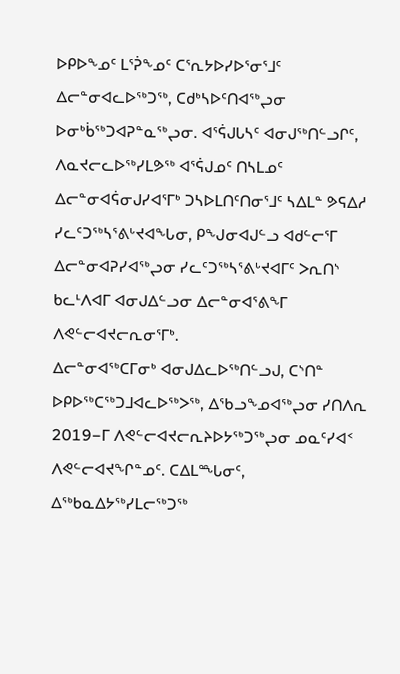ᐅᑭᐅᖕᓄᑦ ᒪᕐᕉᖕᓄᑦ ᑕᕐᕆᔭᐅᓯᐅᕐᓂᕐᒧᑦ ᐃᓕᓐᓂᐊᓚᐅᖅᑐᖅ, ᑕᑯᒃᓴᐅᑦᑎᐊᖅᖢᓂ ᐅᓂᒃᑳᖅᑐᐊᕈᓐᓇᖅᖢᓂ. ᐊᕐᕌᒍᒐᓴᑦ ᐊᓂᒍᖅᑎᓪᓗᒋᑦ, ᐱᓇᔪᓕᓚᐅᖅᓯᒪᕗᖅ ᐊᕐᕌᒍᓄᑦ ᑎᓴᒪᓄᑦ ᐃᓕᓐᓂᐊᕌᓂᒍᓯᐊᕐᒥᒃ ᑐᓴᐅᒪᑎᑦᑎᓂᕐᒧᑦ ᓴᐃᒪᓐ ᕗᕋᐃᓱ ᓯᓚᑦᑐᖅᓴᕐᕕᒡᔪᐊᖓᓂ, ᑭᖑᓂᐊᒍᓪᓗ ᐊᑯᓪᓕᕐᒥ ᐃᓕᓐᓂᐊᕈᓯᐊᖅᖢᓂ ᓯᓚᑦᑐᖅᓴᕐᕕᒡᔪᐊᒥᑦ ᐳᕆᑎᔅ ᑲᓚᒻᐱᐊᒥ ᐊᓂᒍᐃᓪᓗᓂ ᐃᓕᓐᓂᐊᕐᕕᖕᒥ ᐱᕙᓪᓕᐊᔪᓕᕆᓂᕐᒥᒃ.
ᐃᓕᓐᓂᐊᖅᑕᒥᓂᒃ ᐊᓂᒍᐃᓚᐅᖅᑎᓪᓗᒍ, ᑕᔅᑎᓐ ᐅᑭᐅᖅᑕᖅᑐᒧᐊᓚᐅᖅᐳᖅ, ᐃᖃᓗᖕᓄᐊᖅᖢᓂ ᓯᑎᐱᕆ 2019−ᒥ ᐱᕙᓪᓕᐊᔪᓕᕆᔨᐅᔭᖅᑐᖅᖢᓂ ᓄᓇᑦᓯᐊᑉ ᐱᕙᓪᓕᐊᔪᖏᓐᓄᑦ. ᑕᐃᒪᙵᓂᑦ, ᐃᖅᑲᓇᐃᔭᖅᓯᒪᓕᖅᑐᖅ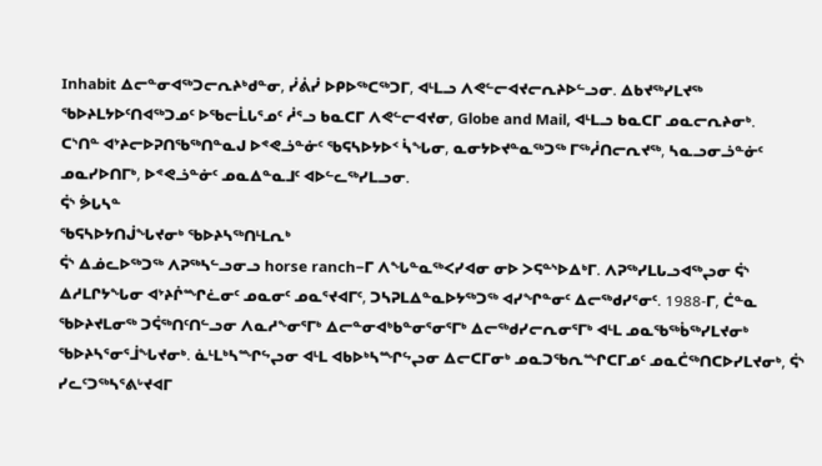Inhabit ᐃᓕᓐᓂᐊᖅᑐᓕᕆᔨᒃᑯᓐᓂ, ᓰᕖᓰ ᐅᑭᐅᖅᑕᖅᑐᒥ, ᐊᒻᒪᓗ ᐱᕙᓪᓕᐊᔪᓕᕆᔨᐅᓪᓗᓂ. ᐃᑲᔪᖅᓯᒪᔪᖅ ᖃᐅᔨᒪᔭᐅᑦᑎᐊᖅᑐᓄᑦ ᐅᖃᓕᒫᒐᕐᓄᑦ ᓲᕐᓗ ᑲᓇᑕᒥ ᐱᕙᓪᓕᐊᔪᓂ, Globe and Mail, ᐊᒻᒪᓗ ᑲᓇᑕᒥ ᓄᓇᓕᕆᔨᓂᒃ.
ᑕᔅᑎᓐ ᐊᔾᔨᓕᐅᕈᑎᖃᖅᑎᓐᓇᒍ ᐅᕝᕙᓘᓐᓃᑦ ᖃᕋᓴᐅᔭᐅᑉ ᓵᖓᓂ, ᓇᓂᔭᐅᔪᓐᓇᖅᑐᖅ ᒥᖅᓲᑎᓕᕆᔪᖅ, ᓴᓇᓗᓂᓘᓐᓃᑦ ᓄᓇᓯᐅᑎᒥᒃ, ᐅᕝᕙᓘᓐᓃᑦ ᓄᓇᐃᓐᓇᒧᑦ ᐊᐅᓪᓚᖅᓯᒪᓗᓂ.
ᕌᔅ ᕘᒐᓴᓐ
ᖃᕋᓴᐅᔭᑎᒎᖓᔪᓂᒃ ᖃᐅᔨᓴᖅᑎᒻᒪᕆᒃ
ᕌᔅ ᐃᓅᓚᐅᖅᑐᖅ ᐱᕈᖅᓴᓪᓗᓂᓗ horse ranch−ᒥ ᐱᖓᓐᓇᖅᐸᓯᐊᓂ ᓂᐅ ᐳᕋᓐᔅᐅᐃᒃᒥ. ᐱᕈᖅᓯᒪᒐᓗᐊᖅᖢᓂ ᕌᔅ ᐃᓱᒪᒋᔭᖓᓂ ᐊᔾᔨᒌᙱᓛᓂᑦ ᓄᓇᓂᑦ ᓄᓇᕐᔪᐊᒥᑦ, ᑐᓴᕈᒪᐃᓐᓇᐅᔭᖅᑐᖅ ᐊᓯᖏᓐᓂᑦ ᐃᓕᖅᑯᓯᕐᓂᑦ. 1988-ᒥ, ᑖᓐᓇ ᖃᐅᔨᔪᒪᓂᖅ ᑐᕌᖅᑎᑦᑎᓪᓗᓂ ᐱᓇᓱᖕᓂᕐᒥᒃ ᐃᓕᓐᓂᐊᒃᑲᓐᓂᕐᓂᕐᒥᒃ ᐃᓕᖅᑯᓯᓕᕆᓂᕐᒥᒃ ᐊᒻᒪ ᓄᓇᖃᖅᑳᖅᓯᒪᔪᓂᒃ ᖃᐅᔨᓴᕐᓂᕐᒨᖓᔪᓂᒃ. ᓈᒻᒪᒃᓴᙱᖦᖢᓂ ᐊᒻᒪ ᐊᑲᐅᒃᓴᙱᖦᖢᓂ ᐃᓕᑕᒥᓂᒃ ᓄᓇᑐᖃᕆᙱᑕᒥᓄᑦ ᓄᓇᑖᖅᑎᑕᐅᓯᒪᔪᓂᒃ, ᕌᔅ ᓯᓚᑦᑐᖅᓴᕐᕕᒡᔪᐊᒥ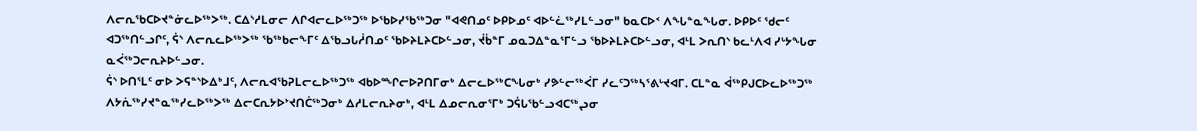ᐱᓕᕆᖃᑕᐅᔪᓐᓃᓚᐅᖅᐳᖅ. ᑕᐃᔅᓱᒪᓂᓕ ᐱᒋᐊᓕᓚᐅᖅᑐᖅ ᐅᖃᐅᓯᖃᖅᑐᓂ "ᐊᕙᑎᓄᑦ ᐅᑭᐅᓄᑦ ᐊᐅᓪᓛᖅᓯᒪᓪᓗᓂ" ᑲᓇᑕᐅᑉ ᐱᖓᓐᓇᖓᓂ. ᐅᑭᐅᑦ ᖁᓕᑦ ᐊᑐᖅᑎᓪᓗᒋᑦ, ᕌᔅ ᐱᓕᕆᓚᐅᖅᐳᖅ ᖃᖅᑲᓕᖕᒥᑦ ᐃᖃᓗᒐᓲᑎᓄᑦ ᖃᐅᔨᒪᔨᑕᐅᓪᓗᓂ, ᔫᑳᓐᒥ ᓄᓇᑐᐃᓐᓇᕐᒥᓪᓗ ᖃᐅᔨᒪᔨᑕᐅᓪᓗᓂ, ᐊᒻᒪ ᐳᕆᑎᔅ ᑲᓚᒻᐱᐊ ᓯᒡᔭᖓᓂ ᓇᐹᖅᑐᓕᕆᔨᐅᓪᓗᓂ.
ᕌᔅ ᐅᑎᕐᒪᑦ ᓂᐅ ᐳᕋᓐᔅᐅᐃᒃᒧᑦ, ᐱᓕᕆᐊᖃᕈᒪᓕᓚᐅᖅᑐᖅ ᐊᑲᐅᙱᓕᐅᕈᑎᒥᓂᒃ ᐃᓕᓚᐅᖅᑕᖓᓂᒃ ᓯᕗᓪᓕᖅᐹᒥ ᓯᓚᑦᑐᖅᓴᕐᕕᒡᔪᐊᒥ. ᑕᒪᓐᓇ ᐋᖅᑭᒍᑕᐅᓚᐅᖅᑐᖅ ᐱᔭᕇᖅᓯᔪᓐᓇᖅᓯᓚᐅᖅᐳᖅ ᐃᓕᑕᕆᔭᐅᔾᔪᑎᑖᖅᑐᓂᒃ ᐃᓱᒪᓕᕆᔨᓂᒃ, ᐊᒻᒪ ᐃᓄᓕᕆᓂᕐᒥᒃ ᑐᕌᒐᖃᓪᓗᐊᑕᖅᖢᓂ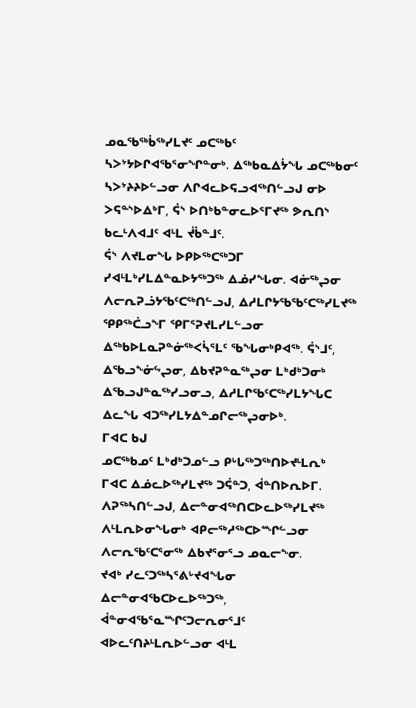ᓄᓇᖃᖅᑳᖅᓯᒪᔪᑦ ᓄᑕᖅᑲᑦ ᓴᐳᔾᔭᐅᒋᐊᖃᕐᓂᖏᓐᓂᒃ. ᐃᖅᑲᓇᐃᔮᖓ ᓄᑕᖅᑲᓂᑦ ᓴᐳᔾᔨᔨᐅᓪᓗᓂ ᐱᒋᐊᓚᐅᕋᓗᐊᖅᑎᓪᓗᒍ ᓂᐅ ᐳᕋᓐᔅᐅᐃᒃᒥ, ᕌᔅ ᐅᑎᒃᑲᓐᓂᓚᐅᕐᒥᔪᖅ ᕗᕆᑎᔅ ᑲᓚᒻᐱᐊᒧᑦ ᐊᒻᒪ ᔫᑳᓐᒧᑦ.
ᕌᔅ ᐱᔪᒪᓂᖓ ᐅᑭᐅᖅᑕᖅᑐᒥ ᓯᐊᒻᒪᒃᓯᒪᐃᓐᓇᐅᔭᖅᑐᖅ ᐃᓅᓯᖓᓂ. ᐊᓃᖅᖢᓂ ᐱᓕᕆᕈᓘᔭᖃᑦᑕᖅᑎᓪᓗᒍ, ᐃᓱᒪᒋᔭᖃᖃᑦᑕᖅᓯᒪᔪᖅ ᕿᑭᖅᑖᓗᖕᒥ ᕿᒥᕐᕈᔪᒪᓯᒪᓪᓗᓂ ᐃᖅᑲᐅᒪᓇᕈᓐᓃᖅᐸᓵᕐᒪᑦ ᖃᖓᓂᒃᑭᐊᖅ. ᕌᔅᒧᑦ, ᐃᖃᓗᖕᓃᖦᖢᓂ, ᐃᑲᔪᕈᓐᓇᖅᖢᓂ ᒪᒃᑯᒃᑐᓂᒃ ᐃᖃᓗᒍᓐᓇᖅᓯᓗᓂᓗ, ᐃᓱᒪᒋᖃᑦᑕᖅᓯᒪᔭᖓᑕ ᐃᓚᖓ ᐊᑐᖅᓯᒪᔭᐃᓐᓄᒋᓕᖅᖢᓂᐅᒃ.
ᒥᐊᑕ ᑲᒍ
ᓄᑕᖅᑲᓄᑦ ᒪᒃᑯᒃᑐᓄᓪᓗ ᑭᒡᒐᖅᑐᖅᑎᐅᔪᒻᒪᕆᒃ
ᒥᐊᑕ ᐃᓅᓚᐅᖅᓯᒪᔪᖅ ᑐᕌᓐᑐ, ᐋᓐᑎᐅᕆᐅᒥ. ᐱᕈᖅᓴᑎᓪᓗᒍ, ᐃᓕᓐᓂᐊᖅᑎᑕᐅᓚᐅᖅᓯᒪᔪᖅ ᐱᒻᒪᕆᐅᓂᖓᓂᒃ ᐊᑭᓕᖅᓱᖅᑕᐅᙱᓪᓗᓂ ᐱᓕᕆᖃᑦᑕᕐᓂᖅ ᐃᑲᔪᕐᓂᕐᓗ ᓄᓇᓕᖕᓂ.
ᔪᐊᒃ ᓯᓚᑦᑐᖅᓴᕐᕕᒡᔪᐊᖓᓂ ᐃᓕᓐᓂᐊᖃᑕᐅᓚᐅᖅᑐᖅ, ᐋᓐᓂᐊᖃᕐᓇᙱᑦᑐᓕᕆᓂᕐᒧᑦ ᐊᐅᓚᑦᑎᔨᒻᒪᕆᐅᓪᓗᓂ ᐊᒻᒪ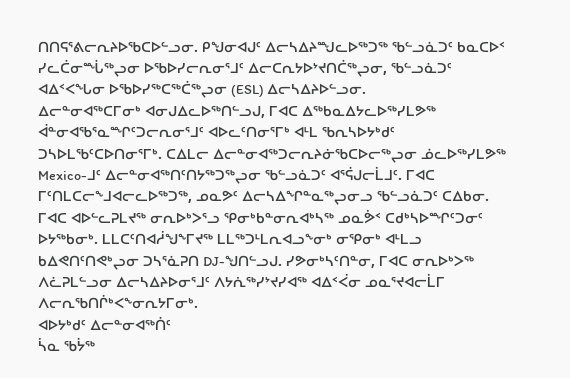ᑎᑎᕋᕐᕕᓕᕆᔨᐅᖃᑕᐅᓪᓗᓂ. ᑭᖑᓂᐊᒍᑦ ᐃᓕᓴᐃᔨᙳᓚᐅᖅᑐᖅ ᖃᓪᓗᓈᑐᑦ ᑲᓇᑕᐅᑉ ᓯᓚᑖᓂᙶᖅᖢᓂ ᐅᖃᐅᓯᓕᕆᓂᕐᒧᑦ ᐃᓕᑕᕆᔭᐅᔾᔪᑎᑖᖅᖢᓂ, ᖃᓪᓗᓈᑐᑦ ᐊᐃᑉᐸᖓᓂ ᐅᖃᐅᓯᖅᑕᖅᑖᖅᖢᓂ (ESL) ᐃᓕᓴᐃᔨᐅᓪᓗᓂ.
ᐃᓕᓐᓂᐊᖅᑕᒥᓂᒃ ᐊᓂᒍᐃᓚᐅᖅᑎᓪᓗᒍ, ᒥᐊᑕ ᐃᖅᑲᓇᐃᔭᓚᐅᖅᓯᒪᕗᖅ ᐋᓐᓂᐊᖃᕐᓇᙱᑦᑐᓕᕆᓂᕐᒧᑦ ᐊᐅᓚᑦᑎᓂᕐᒥᒃ ᐊᒻᒪ ᖃᕆᓴᐅᔭᒃᑯᑦ ᑐᓴᐅᒪᖃᑦᑕᐅᑎᓂᕐᒥᒃ. ᑕᐃᒪᓕ ᐃᓕᓐᓂᐊᖅᑐᓕᕆᔨᓃᖃᑕᐅᓕᖅᖢᓂ ᓅᓚᐅᖅᓯᒪᕗᖅ Mexico-ᒧᑦ ᐃᓕᓐᓂᐊᖅᑎᑦᑎᔭᖅᑐᖅᖢᓂ ᖃᓪᓗᓈᑐᑦ ᐊᕐᕌᒍᓕᒫᒧᑦ. ᒥᐊᑕ ᒥᑦᑎᒪᑕᓕᖕᒧᐊᓕᓚᐅᖅᑐᖅ, ᓄᓇᕗᑦ ᐃᓕᓴᐃᖏᓐᓇᖅᖢᓂᓗ ᖃᓪᓗᓈᑐᑦ ᑕᐃᑲᓂ.
ᒥᐊᑕ ᐊᐅᓪᓚᕈᒪᔪᖅ ᓂᕆᐅᒃᐳᕐᓗ ᕿᓂᒃᑲᓐᓂᕆᐊᒃᓴᖅ ᓄᓇᕘᑉ ᑕᑯᒃᓴᐅᙱᑦᑐᓂᑦ ᐅᔭᖅᑲᓂᒃ. ᒪᒪᑕᑦᑎᐊᓲᖑᖕᒥᔪᖅ ᒪᒪᖅᑐᒻᒪᕆᐊᓗᖕᓂᒃ ᓂᕿᓂᒃ ᐊᒻᒪᓗ ᑲᐃᕙᑎᑦᑎᕙᒃᖢᓂ ᑐᓴᕐᓈᕈᑎ DJ-ᖑᑎᓪᓗᒍ. ᓯᕗᓂᒃᓴᑦᑎᓐᓂ, ᒥᐊᑕ ᓂᕆᐅᒃᐳᖅ ᐱᓛᕈᒪᓪᓗᓂ ᐃᓕᓴᐃᔨᐅᓂᕐᒧᑦ ᐱᔭᕇᖅᓯᔾᔪᓯᐊᖅ ᐊᐃᑉᐹᓂ ᓄᓇᕐᔪᐊᓕᒫᒥ ᐱᓕᕆᖃᑎᒌᒃᐸᖕᓂᕆᔭᒥᓂᒃ.
ᐊᐅᔭᒃᑯᑦ ᐃᓕᓐᓂᐊᖅᑏᑦ
ᓵᓇ ᖃᔮᖅ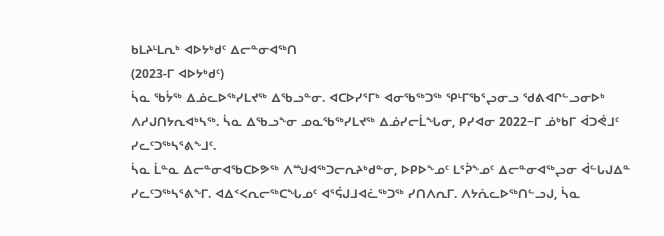ᑲᒪᔨᒻᒪᕆᒃ ᐊᐅᔭᒃᑯᑦ ᐃᓕᓐᓂᐊᖅᑎ
(2023-ᒥ ᐊᐅᔭᒃᑯᑦ)
ᓵᓇ ᖃᔮᖅ ᐃᓅᓚᐅᖅᓯᒪᔪᖅ ᐃᖃᓗᓐᓂ. ᐊᑕᐅᓯᕐᒥᒃ ᐊᓂᖃᖅᑐᖅ ᕿᒻᒥᖃᕐᖢᓂᓗ ᖁᕕᐊᒋᓪᓗᓂᐅᒃ ᐱᓱᒍᑎᔭᕆᐊᒃᓴᖅ. ᓵᓇ ᐃᖃᓗᖕᓂ ᓄᓇᖃᖅᓯᒪᔪᖅ ᐃᓅᓯᓕᒫᖓᓂ, ᑭᓯᐊᓂ 2022−ᒥ ᓅᒃᑲᒥ ᐋᑐᕚᒧᑦ ᓯᓚᑦᑐᖅᓴᕐᕕᖕᒧᑦ.
ᓵᓇ ᒫᓐᓇ ᐃᓕᓐᓂᐊᖃᑕᐅᕗᖅ ᐱᙳᐊᖅᑐᓕᕆᔨᒃᑯᓐᓂ, ᐅᑭᐅᖕᓄᑦ ᒪᕐᕉᖕᓄᑦ ᐃᓕᓐᓂᐊᖅᖢᓂ ᐋᓪᒐᒍᐃᓐ ᓯᓚᑦᑐᖅᓴᕐᕕᖕᒥ. ᐊᐃᑉᐸᕆᓕᖅᑕᖓᓄᑦ ᐊᕐᕌᒍᒧᐊᓛᖅᑐᖅ ᓯᑎᐱᕆᒥ. ᐱᔭᕇᓚᐅᖅᑎᓪᓗᒍ, ᓵᓇ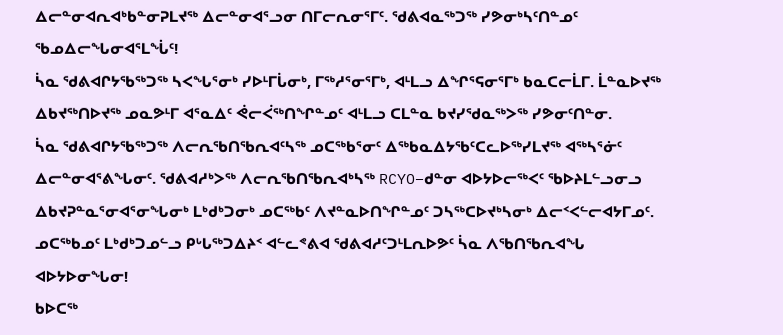ᐃᓕᓐᓂᐊᕆᐊᒃᑲᓐᓂᕈᒪᔪᖅ ᐃᓕᓐᓂᐊᕐᓗᓂ ᑎᒥᓕᕆᓂᕐᒥᑦ. ᖁᕕᐊᓇᖅᑐᖅ ᓯᕗᓂᒃᓴᑦᑎᓐᓄᑦ ᖃᓄᐃᓕᖓᓂᐊᕐᒪᖔᑦ!
ᓵᓇ ᖁᕕᐊᒋᔭᖃᖅᑐᖅ ᓴᐸᖓᕐᓂᒃ ᓯᐅᒻᒥᒑᓂᒃ, ᒥᖅᓱᕐᓂᕐᒥᒃ, ᐊᒻᒪᓗ ᐃᖏᕐᕋᓂᕐᒥᒃ ᑲᓇᑕᓕᒫᒥ. ᒫᓐᓇᐅᔪᖅ ᐃᑲᔪᖅᑎᐅᔪᖅ ᓄᓇᕗᒻᒥ ᐊᕐᓇᐃᑦ ᕚᓕᐹᖅᑎᖏᓐᓄᑦ ᐊᒻᒪᓗ ᑕᒪᓐᓇ ᑲᔪᓯᖁᓇᖅᐳᖅ ᓯᕗᓂᑦᑎᓐᓂ.
ᓵᓇ ᖁᕕᐊᒋᔭᖃᖅᑐᖅ ᐱᓕᕆᖃᑎᖃᕆᐊᑦᓴᖅ ᓄᑕᖅᑲᕐᓂᑦ ᐃᖅᑲᓇᐃᔭᖃᑦᑕᓚᐅᖅᓯᒪᔪᖅ ᐊᖅᓴᕐᓃᑦ ᐃᓕᓐᓂᐊᕐᕕᖓᓂᑦ. ᖁᕕᐊᓱᒃᐳᖅ ᐱᓕᕆᖃᑎᖃᕆᐊᒃᓴᖅ RCYO−ᑯᓐᓂ ᐊᐅᔭᐅᓕᖅᐸᑦ ᖃᐅᔨᒪᓪᓗᓂᓗ ᐃᑲᔪᕈᓐᓇᕐᓂᐊᕐᓂᖓᓂᒃ ᒪᒃᑯᒃᑐᓂᒃ ᓄᑕᖅᑲᑦ ᐱᔪᓐᓇᐅᑎᖏᓐᓄᑦ ᑐᓴᖅᑕᐅᔪᒃᓴᓂᒃ ᐃᓕᑉᐸᓪᓕᐊᔭᒥᓄᑦ. ᓄᑕᖅᑲᓄᑦ ᒪᒃᑯᒃᑐᓄᓪᓗ ᑭᒡᒐᖅᑐᐃᔨᑉ ᐊᓪᓚᕝᕕᐊ ᖁᕕᐊᓱᑦᑐᒻᒪᕆᐅᕗᑦ ᓵᓇ ᐱᖃᑎᖃᕆᐊᖓ ᐊᐅᔭᐅᓂᖓᓂ!
ᑲᐅᑕᖅ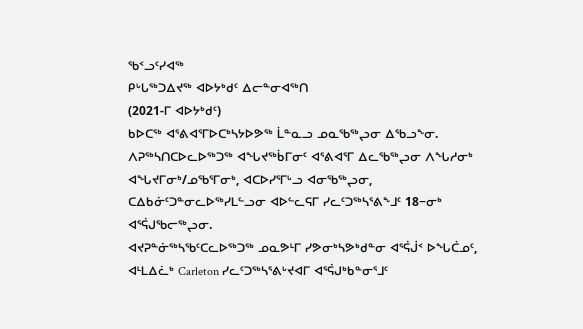ᖃᑉᓗᑦᓯᐊᖅ
ᑭᒡᒐᖅᑐᐃᔪᖅ ᐊᐅᔭᒃᑯᑦ ᐃᓕᓐᓂᐊᖅᑎ
(2021-ᒥ ᐊᐅᔭᒃᑯᑦ)
ᑲᐅᑕᖅ ᐊᕐᕕᐊᕐᒥᐅᑕᒃᓴᔭᐅᕗᖅ ᒫᓐᓇᓗ ᓄᓇᖃᖅᖢᓂ ᐃᖃᓗᖕᓂ. ᐱᕈᖅᓴᑎᑕᐅᓚᐅᖅᑐᖅ ᐊᖓᔪᖅᑳᒥᓂᑦ ᐊᕐᕕᐊᕐᒥ ᐃᓚᖃᖅᖢᓂ ᐱᖓᓱᓂᒃ ᐊᖓᔪᒥᓂᒃ/ᓄᖃᕐᒥᓂᒃ, ᐊᑕᐅᓯᕐᒥᒡᓗ ᐊᓂᖃᖅᖢᓂ, ᑕᐃᑲᓃᑦᑐᓐᓂᓚᐅᖅᓯᒪᓪᓗᓂ ᐊᐅᓪᓚᕋᒥ ᓯᓚᑦᑐᖅᓴᕐᕕᖕᒧᑦ 18−ᓂᒃ ᐊᕐᕌᒍᖃᓕᖅᖢᓂ.
ᐊᔪᕈᓐᓃᖅᓴᖃᑦᑕᓚᐅᖅᑐᖅ ᓄᓇᕗᒻᒥ ᓯᕗᓂᒃᓴᕗᒃᑯᓐᓂ ᐊᕐᕌᒎᑉ ᐅᖓᑖᓄᑦ, ᐊᒻᒪᐃᓛᒃ Carleton ᓯᓚᑦᑐᖅᓴᕐᕕᒡᔪᐊᒥ ᐊᕐᕌᒍᒃᑲᓐᓂᕐᒧᑦ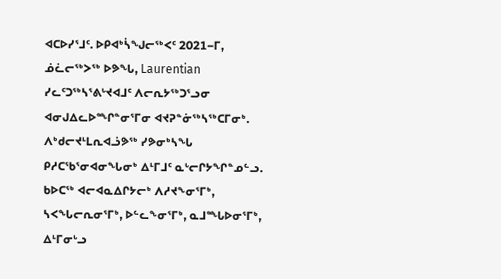ᐊᑕᐅᓯᕐᒧᑦ. ᐅᑭᐊᒃᓵᖑᓕᖅᐸᑦ 2021−ᒥ, ᓅᓛᓕᖅᐳᖅ ᐅᕗᖓ, Laurentian ᓯᓚᑦᑐᖅᓴᕐᕕᒡᔪᐊᒧᑦ ᐱᓕᕆᔭᖅᑐᕐᓗᓂ ᐊᓂᒍᐃᓚᐅᙱᓐᓂᕐᒥᓂ ᐊᔪᕈᓐᓃᖅᓴᖅᑕᒥᓂᒃ. ᐱᒃᑯᓕᔪᒻᒪᕆᐊᓘᕗᖅ ᓯᕗᓂᒃᓴᖓ ᑭᓱᑕᖃᕐᓂᐊᓂᖓᓂᒃ ᐃᒻᒥᒧᑦ ᓇᒡᓕᒋᔭᖏᓐᓄᓪᓗ.
ᑲᐅᑕᖅ ᐊᓕᐊᓇᐃᒋᔭᓕᒃ ᐱᓱᔪᖕᓂᕐᒥᒃ, ᓴᐸᖓᓕᕆᓂᕐᒥᒃ, ᐅᓪᓚᖕᓂᕐᒥᒃ, ᓇᒧᙵᐅᓂᕐᒥᒃ, ᐃᒻᒥᓂᒡᓗ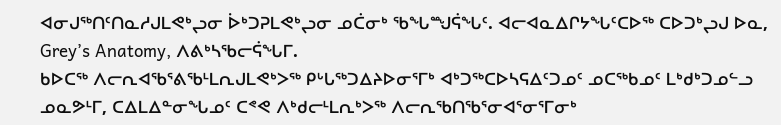ᐊᓂᒍᖅᑎᑦᑎᓇᓱᒍᒪᕙᒃᖢᓂ ᐆᒃᑐᕈᒪᕙᒃᖢᓂ ᓄᑖᓂᒃ ᖃᖓᙳᕌᖓᑦ. ᐊᓕᐊᓇᐃᒋᔭᖓᑦᑕᐅᖅ ᑕᐅᑐᒃᖢᒍ ᐅᓇ, Grey’s Anatomy, ᐱᕕᒃᓴᖃᓕᕌᖓᒥ.
ᑲᐅᑕᖅ ᐱᓕᕆᐊᖃᕐᕕᖃᒻᒪᕆᒍᒪᕙᒃᐳᖅ ᑭᒡᒐᖅᑐᐃᔨᐅᓂᕐᒥᒃ ᐊᒃᑐᖅᑕᐅᓴᕋᐃᑦᑐᓄᑦ ᓄᑕᖅᑲᓄᑦ ᒪᒃᑯᒃᑐᓄᓪᓗ ᓄᓇᕗᒻᒥ, ᑕᐃᒪᐃᓐᓂᖓᓄᑦ ᑕᕝᕙ ᐱᒃᑯᓕᒻᒪᕆᒃᐳᖅ ᐱᓕᕆᖃᑎᖃᕐᓂᐊᕐᓂᕐᒥᓂᒃ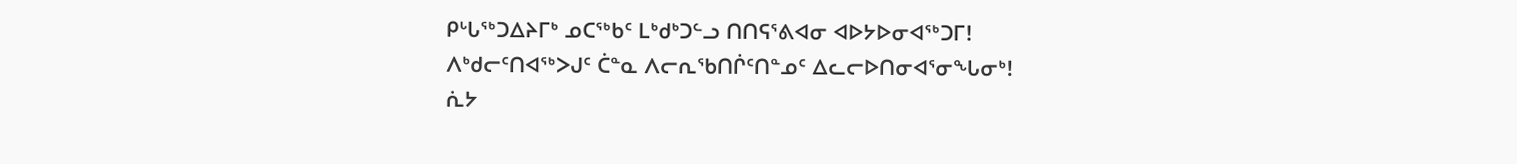ᑭᒡᒐᖅᑐᐃᔨᒥᒃ ᓄᑕᖅᑲᑦ ᒪᒃᑯᒃᑐᓪᓗ ᑎᑎᕋᕐᕕᐊᓂ ᐊᐅᔭᐅᓂᐊᖅᑐᒥ! ᐱᒃᑯᓕᑦᑎᐊᖅᐳᒍᑦ ᑖᓐᓇ ᐱᓕᕆᖃᑎᒌᑦᑎᓐᓄᑦ ᐃᓚᓕᐅᑎᓂᐊᕐᓂᖓᓂᒃ!
ᕇᔭ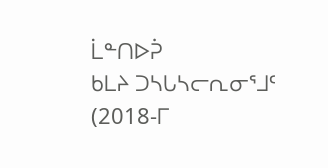ᒫᓐᑎᐅᕉ
ᑲᒪᔨ ᑐᓴᒐᓴᓕᕆᓂᕐᒧᑦ
(2018-ᒥ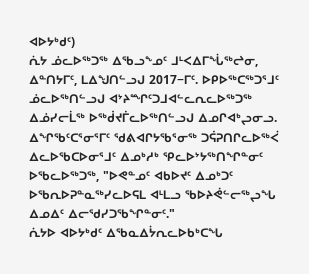ᐊᐅᔭᒃᑯᑦ)
ᕇᔭ ᓅᓚᐅᖅᑐᖅ ᐃᖃᓗᖕᓄᑦ ᒧᒻᐸᐃᒥᖔᖅᖠᓂ, ᐃᓐᑎᔭᒥᑦ, ᒪᐃᖑᑎᓪᓗᒍ 2017−ᒥᑦ. ᐅᑭᐅᖅᑕᖅᑐᕐᒧᑦ ᓅᓚᐅᖅᑎᓪᓗᒍ ᐊᔾᔨᙱᑦᑐᒧᐊᓪᓚᕆᓚᐅᖅᑐᖅ ᐃᓅᓯᓕᒫᖅ ᐅᖅᑰᔪᒦᓚᐅᖅᑎᓪᓗᒍ ᐃᓄᒋᐊᒃᖢᓂᓗ. ᐃᖏᖃᑦᑕᕐᓂᕐᒥᑦ ᖁᕕᐊᒋᔭᖃᕐᓂᖅ ᑐᕌᕈᑎᒋᓚᐅᖅᐹ ᐃᓚᐅᖃᑕᐅᓂᕐᒧᑦ ᐃᓄᒃᓱᒃ ᕿᓚᐅᔾᔭᖅᑎᖏᓐᓂᑦ ᐅᖃᓚᐅᖅᑐᖅ, "ᐅᕙᓐᓄᑦ ᐊᑲᐅᔪᑦ ᐃᓄᒃᑐᑦ ᐅᖃᕆᐅᕈᓐᓇᖅᓯᓚᐅᕋᒪ ᐊᒻᒪᓗ ᖃᐅᔨᕚᓪᓕᖅᖢᖓ ᐃᓄᐃᑦ ᐃᓕᖁᓯᑐᖃᖏᓐᓂᑦ."
ᕇᔭᐅ ᐊᐅᔭᒃᑯᑦ ᐃᖃᓇᐃᔮᕆᓚᐅᑲᒃᑕᖓ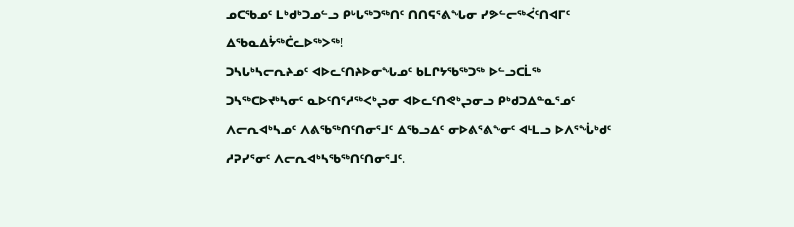ᓄᑕᖃᓄᑦ ᒪᒃᑯᒃᑐᓄᓪᓗ ᑭᒡᒐᖅᑐᖅᑎᑦ ᑎᑎᕋᕐᕕᖓᓂ ᓯᕗᓪᓕᖅᐹᑦᑎᐊᒥᑦ ᐃᖃᓇᐃᔮᖅᑖᓚᐅᖅᐳᖅ!
ᑐᓴᒐᒃᓴᓕᕆᔨᓄᑦ ᐊᐅᓚᑦᑎᔨᐅᓂᖓᓄᑦ ᑲᒪᒋᔭᖃᖅᑐᖅ ᐅᓪᓗᑕᒫᖅ ᑐᓴᖅᑕᐅᔪᒃᓴᓂᑦ ᓇᐅᑦᑎᕐᓱᖅᐸᒃᖢᓂ ᐊᐅᓚᑦᑎᕙᒃᖢᓂᓗ ᑭᒃᑯᑐᐃᓐᓇᕐᓄᑦ ᐱᓕᕆᐊᒃᓴᓄᑦ ᐱᕕᖃᖅᑎᑦᑎᓂᕐᒧᑦ ᐃᖃᓗᐃᑦ ᓂᐅᕕᕐᕕᖕᓂᑦ ᐊᒻᒪᓗ ᐅᐱᕐᖔᒃᑯᑦ ᓱᕈᓯᕐᓂᑦ ᐱᓕᕆᐊᒃᓴᖃᖅᑎᑦᑎᓂᕐᒧᑦ.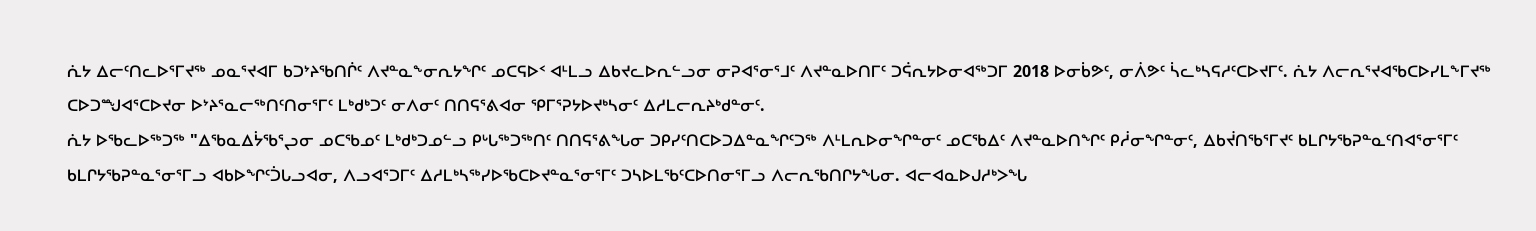ᕇᔭ ᐃᓕᑦᑎᓚᐅᕐᒥᔪᖅ ᓄᓇᕐᔪᐊᒥ ᑲᑐᔾᔨᖃᑎᒌᑦ ᐱᔪᓐᓇᖕᓂᕆᔭᖏᑦ ᓄᑕᕋᐅᑉ ᐊᒻᒪᓗ ᐃᑲᔪᓚᐅᕆᓪᓗᓂ ᓂᕈᐊᕐᓂᕐᒧᑦ ᐱᔪᓐᓇᐅᑎᒥᑦ ᑐᕌᕆᔭᐅᓂᐊᖅᑐᒥ 2018 ᐅᓂᑳᕗᑦ, ᓂᐲᕗᑦ ᓵᓚᒃᓴᕋᓱᑦᑕᐅᔪᒥᑦ. ᕇᔭ ᐱᓕᕆᕐᔪᐊᖃᑕᐅᓯᒪᖕᒥᔪᖅ ᑕᐅᑐᙳᐊᕐᑕᐅᔪᓂ ᐅᔾᔨᕐᓇᓕᖅᑎᑦᑎᓂᕐᒥᑦ ᒪᒃᑯᒃᑐᑦ ᓂᐱᓂᑦ ᑎᑎᕋᕐᕕᐊᓂ ᕿᒥᕐᕈᔭᐅᔪᒃᓴᓂᑦ ᐃᓱᒪᓕᕆᔨᒃᑯᓐᓂᑦ.
ᕇᔭ ᐅᖃᓚᐅᖅᑐᖅ "ᐃᖃᓇᐃᔮᖃᕐᖢᓂ ᓄᑕᖃᓄᑦ ᒪᒃᑯᒃᑐᓄᓪᓗ ᑭᒡᒐᖅᑐᖅᑎᑦ ᑎᑎᕋᕐᕕᖓᓂ ᑐᑭᓯᑦᑎᑕᐅᑐᐃᓐᓇᖏᑦᑐᖅ ᐱᒻᒪᕆᐅᓂᖏᓐᓂᑦ ᓄᑕᖃᐃᑦ ᐱᔪᓐᓇᐅᑎᖏᑦ ᑭᓲᓂᖏᓐᓂᑦ, ᐃᑲᔫᑎᖃᕐᒥᔪᑦ ᑲᒪᒋᔭᖃᕈᓐᓇᑦᑎᐊᕐᓂᕐᒥᑦ ᑲᒪᒋᔭᖃᕈᓐᓇᕐᓂᕐᒥᓗ ᐊᑲᐅᖏᑦᑑᒐᓗᐊᓂ, ᐱᓗᐊᕐᑐᒥᑦ ᐃᓱᒪᒃᓴᖅᓯᐅᖃᑕᐅᔪᓐᓇᕐᓂᕐᒥᑦ ᑐᓴᐅᒪᖃᑦᑕᐅᑎᓂᕐᒥᓗ ᐱᓕᕆᖃᑎᒋᔭᖓᓂ. ᐊᓕᐊᓇᐅᒍᓱᒃᐳᖓ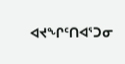ᐊᔪᖏᑦᑎᐊᕐᑐᓂ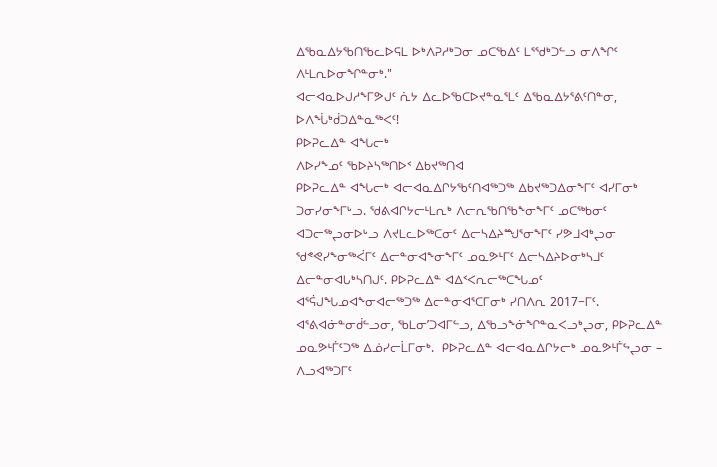ᐃᖃᓇᐃᔭᖃᑎᖃᓚᐅᕋᒪ ᐅᒃᐱᕈᓱᒃᑐᓂ ᓄᑕᖃᐃᑦ ᒪᕐᖁᒃᑐᓪᓗ ᓂᐱᖏᑦ ᐱᒻᒪᕆᐅᓂᖏᓐᓂᒃ."
ᐊᓕᐊᓇᐅᒍᓱᖕᒥᕗᒍᑦ ᕇᔭ ᐃᓚᐅᖃᑕᐅᔪᓐᓇᕐᒪᑦ ᐃᖃᓇᐃᔭᕐᕕᑦᑎᓐᓂ, ᐅᐱᖔᒃᑰᑐᐃᓐᓇᖅᐸᑦ!
ᑭᐅᕈᓚᐃᓐ ᐊᖓᓕᒃ
ᐱᐅᓯᖕᓄᑦ ᖃᐅᔨᓴᖅᑎᐅᑉ ᐃᑲᔪᖅᑎᐊ
ᑭᐅᕈᓚᐃᓐ ᐊᖓᓕᒃ ᐊᓕᐊᓇᐃᒋᔭᖃᑦᑎᐊᖅᑐᖅ ᐃᑲᔪᖅᑐᐃᓂᖕᒥᑦ ᐊᓯᒥᓂᒃ ᑐᓂᓯᓂᖕᒥᒡᓗ. ᖁᕕᐊᒋᔭᓕᒻᒪᕆᒃ ᐱᓕᕆᖃᑎᖃᖕᓂᖕᒥᑦ ᓄᑕᖅᑲᓂᑦ ᐊᑐᓕᖅᖢᓂᐅᒡᓗ ᐱᔪᒪᓚᐅᖅᑕᓂᑦ ᐃᓕᓴᐃᔨᙳᕐᓂᖕᒥᑦ ᓯᕗᒧᐊᒃᖢᓂ ᖁᕝᕙᓯᖕᓂᖅᐹᒥᑦ ᐃᓕᓐᓂᐊᖕᓂᖕᒥᑦ ᓄᓇᕗᒻᒥᑦ ᐃᓕᓴᐃᔨᐅᓂᒃᓴᒧᑦ ᐃᓕᓐᓂᐊᒐᒃᓴᑎᒍᑦ. ᑭᐅᕈᓚᐃᓐ ᐊᐃᑉᐸᕆᓕᖅᑕᖓᓄᑦ ᐊᕐᕌᒍᖓᓄᐊᖕᓂᐊᓕᖅᑐᖅ ᐃᓕᓐᓂᐊᕐᑕᒥᓂᒃ ᓯᑎᐱᕆ 2017−ᒥᑦ.
ᐊᕐᕕᐊᓃᓐᓂᑰᓪᓗᓂ, ᖃᒪᓂ’ᑐᐊᒥᓪᓗ, ᐃᖃᓗᖕᓃᖏᓐᓇᐸᓗᒃᖢᓂ, ᑭᐅᕈᓚᐃᓐ ᓄᓇᕗᒻᒦᑦᑐᖅ ᐃᓅᓯᓕᒫᒥᓂᒃ.  ᑭᐅᕈᓚᐃᓐ ᐊᓕᐊᓇᐃᒋᔭᓕᒃ ᓄᓇᕗᒻᒦᖦᖢᓂ – ᐱᓗᐊᖅᑐᒥᑦ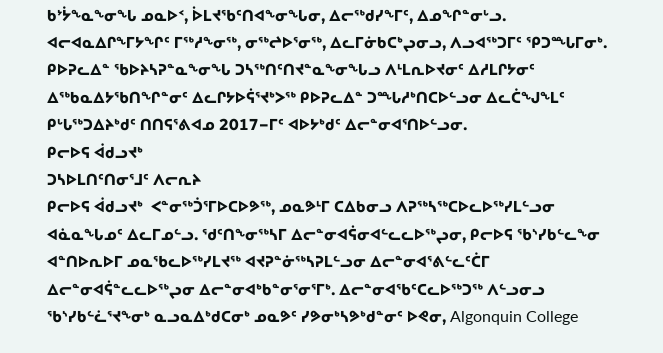ᑲᔾᔮᖕᓇᖕᓂᖓ ᓄᓇᐅᑉ, ᐆᒪᔪᖃᑦᑎᐊᖕᓂᖓᓂ, ᐃᓕᖅᑯᓯᖕᒥᑦ, ᐃᓄᖏᓐᓂᒡᓗ. ᐊᓕᐊᓇᐃᒋᖕᒥᔭᖏᑦ ᒥᖅᓱᖕᓂᖅ, ᓂᖅᖠᐅᕐᓂᖅ, ᐃᓚᒥᓃᑲᑕᒃᖢᓂᓗ, ᐱᓗᐊᖅᑐᒥᑦ ᕿᑐᙵᒥᓂᒃ.
ᑭᐅᕈᓚᐃᓐ ᖃᐅᔨᓴᕈᓐᓇᖕᓂᖓ ᑐᓴᖅᑎᑦᑎᔪᓐᓇᖕᓂᖓᓗ ᐱᒻᒪᕆᐅᔪᓂᑦ ᐃᓱᒪᒋᔭᓂᑦ ᐃᖅᑲᓇᐃᔭᖃᑎᖏᓐᓂᑦ ᐃᓚᒋᔭᐅᕌᕐᔪᒃᐳᖅ ᑭᐅᕈᓚᐃᓐ ᑐᙵᓱᒃᑎᑕᐅᓪᓗᓂ ᐃᓚᑖᖑᖕᒪᑦ ᑭᒡᒐᖅᑐᐃᔨᒃᑯᑦ ᑎᑎᕋᕐᕕᐊᓄ 2017−ᒥᑦ ᐊᐅᔭᒃᑯᑦ ᐃᓕᓐᓂᐊᕐᑎᐅᓪᓗᓂ.
ᑭᓕᐅᕋ ᐋᑯᓗᔪᒃ
ᑐᓴᐅᒪᑎᑦᑎᓂᕐᒧᑦ ᐱᓕᕆᔨ
ᑭᓕᐅᕋ ᐋᑯᓗᔪᒃ  ᐸᓐᓂᖅᑑᕐᒥᐅᑕᐅᕗᖅ, ᓄᓇᕗᒻᒥ ᑕᐃᑲᓂᓗ ᐱᕈᖅᓴᖅᑕᐅᓚᐅᖅᓯᒪᓪᓗᓂ ᐊᓈᓇᖓᓄᑦ ᐃᓚᒥᓄᓪᓗ. ᖁᑦᑎᖕᓂᖅᓴᒥ ᐃᓕᓐᓂᐊᕌᓂᐊᓪᓚᓚᐅᖅᖢᓂ, ᑭᓕᐅᕋ ᖃᔅᓯᑲᓪᓚᖕᓂ ᐊᓐᑎᐅᕆᐅᒥ ᓄᓇᖃᓚᐅᖅᓯᒪᔪᖅ ᐊᔪᕈᓐᓃᖅᓴᕈᒪᓪᓗᓂ ᐃᓕᓐᓂᐊᕐᕕᓪᓚᑦᑖᒥ ᐃᓕᓐᓂᐊᕌᓐᓚᓚᐅᖅᖢᓂ ᐃᓕᓐᓂᐊᒃᑲᓐᓂᕐᓂᕐᒥᒃ. ᐃᓕᓐᓂᐊᖃᑦᑕᓚᐅᖅᑐᖅ ᐱᓪᓗᓂᓗ ᖃᔅᓯᑲᓪᓛᕐᔪᖕᓂᒃ ᓇᓗᓇᐃᒃᑯᑕᓂᒃ ᓄᓇᕗᑦ ᓯᕗᓂᒃᓴᕗᒃᑯᓐᓂᑦ ᐅᕙᓂ, Algonquin College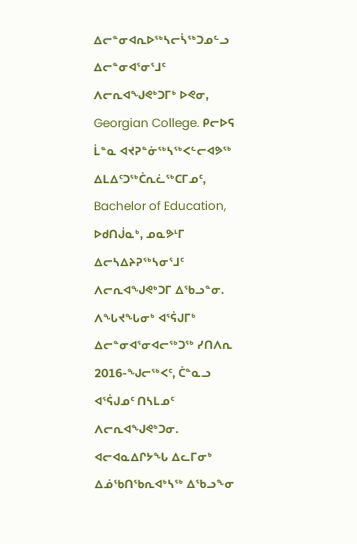ᐃᓕᓐᓂᐊᕆᐅᖅᓴᓕᓵᖅᑐᓄᓪᓗ ᐃᓕᓐᓂᐊᕐᓂᕐᒧᑦ ᐱᓕᕆᐊᖑᕙᒃᑐᒥᒃ ᐅᕙᓂ, Georgian College. ᑭᓕᐅᕋ ᒫᓐᓇ ᐊᔪᕈᓐᓃᖅᓴᖅᐸᓪᓕᐊᕗᖅ ᐃᒪᐃᑦᑐᖅᑖᕆᓛᖅᑕᒥᓄᑦ, Bachelor of Education, ᐅᑯᑎᒎᓇᒃ, ᓄᓇᕗᒻᒥ ᐃᓕᓴᐃᔨᕈᖅᓴᓂᕐᒧᑦ ᐱᓕᕆᐊᖑᕙᒃᑐᒥ ᐃᖃᓗᓐᓂ. ᐱᖓᔪᖓᓂᒃ ᐊᕐᕌᒍᒥᒃ ᐃᓕᓐᓂᐊᕐᓂᐊᓕᖅᑐᖅ ᓯᑎᐱᕆ 2016-ᖑᓕᖅᐸᑦ, ᑖᓐᓇᓗ ᐊᕐᕌᒍᓄᑦ ᑎᓴᒪᓄᑦ ᐱᓕᕆᐊᖑᕙᒃᑐᓂ.
ᐊᓕᐊᓇᐃᒋᔭᖓ ᐃᓚᒥᓂᒃ ᐃᓅᖃᑎᖃᕆᐊᒃᓴᖅ ᐃᖃᓗᖕᓂ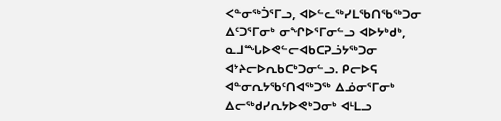ᐸᓐᓂᖅᑑᕐᒥᓗ, ᐊᐅᓪᓚᖅᓯᒪᖃᑎᖃᖅᑐᓂ ᐃᑦᑐᕐᒥᓂᒃ ᓂᖏᐅᕐᒥᓂᓪᓗ ᐊᐅᔭᒃᑯᒃ, ᓇᒧᙵᐅᕙᓪᓕᐊᑲᑕᕈᓘᔭᖅᑐᓂ ᐊᔾᔨᓕᐅᕆᑲᑕᒃᑐᓂᓪᓗ. ᑭᓕᐅᕋ ᐊᓐᓂᕆᔭᖃᑦᑎᐊᖅᑐᖅ ᐃᓅᓂᕐᒥᓂᒃ ᐃᓕᖅᑯᓯᕆᔭᐅᕙᒃᑐᓂᒃ ᐊᒻᒪᓗ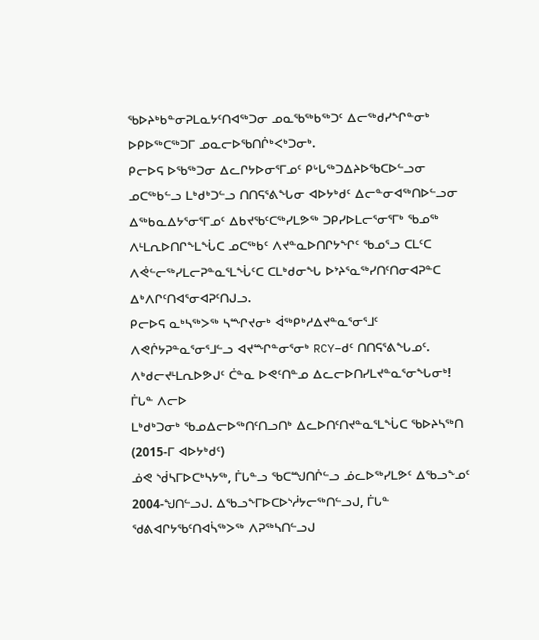ᖃᐅᔨᒃᑲᓐᓂᕈᒪᓇᔭᑦᑎᐊᖅᑐᓂ ᓄᓇᖃᖅᑲᖅᑐᑦ ᐃᓕᖅᑯᓯᖏᓐᓂᒃ ᐅᑭᐅᖅᑕᖅᑐᒥ ᓄᓇᓕᐅᖃᑎᒌᒃᐸᒃᑐᓂᒃ.
ᑭᓕᐅᕋ ᐅᖃᖅᑐᓂ ᐃᓚᒋᔭᐅᓂᕐᒥᓄᑦ ᑭᒡᒐᖅᑐᐃᔨᐅᖃᑕᐅᓪᓗᓂ ᓄᑕᖅᑲᓪᓗ ᒪᒃᑯᒃᑐᓪᓗ ᑎᑎᕋᕐᕕᖓᓂ ᐊᐅᔭᒃᑯᑦ ᐃᓕᓐᓂᐊᖅᑎᐅᓪᓗᓂ ᐃᖅᑲᓇᐃᔭᕐᓂᕐᒥᓄᑦ ᐃᑲᔪᖃᑦᑕᖅᓯᒪᕗᖅ ᑐᑭᓯᐅᒪᓕᕐᓂᕐᒥᒃ ᖃᓄᖅ ᐱᒻᒪᕆᐅᑎᒋᖕᒪᖔᑕ ᓄᑕᖅᑲᑦ ᐱᔪᓐᓇᐅᑎᒋᔭᖏᑦ ᖃᓄᕐᓗ ᑕᒪᑦᑕ ᐱᕚᓪᓕᖅᓯᒪᓕᕈᓐᓇᕐᒪᖔᑦᑕ ᑕᒪᒃᑯᓂᖓ ᐅᔾᔨᕐᓇᖅᓯᑎᑦᑎᓂᐊᕈᓐᑕ ᐃᒃᐱᒋᑦᑎᐊᕐᓂᐊᕈᑦᑎᒍᓗ.
ᑭᓕᐅᕋ ᓇᒃᓴᖅᐳᖅ ᓴᙱᔪᓂᒃ ᐋᖅᑭᒃᓱᐃᔪᓐᓇᕐᓂᕐᒧᑦ ᐱᕙᒌᔭᕈᓐᓇᕐᓂᕐᒧᓪᓗ ᐊᔪᙱᓐᓂᕐᓂᒃ RCY−ᑯᑦ ᑎᑎᕋᕐᕕᖓᓄᑦ. ᐱᒃᑯᓕᔪᒻᒪᕆᐅᕗᒍᑦ ᑖᓐᓇ ᐅᕙᑦᑎᓐᓄ ᐃᓚᓕᐅᑎᓯᒪᔪᓐᓇᕐᓂᖓᓂᒃ!
ᒦᒐᓐ ᐱᓕᐅ
ᒪᒃᑯᒃᑐᓂᒃ ᖃᓄᐃᓕᐅᖅᑎᑦᑎᓗᑎᒃ ᐃᓚᐅᑎᑦᑎᔪᓐᓇᕐᒪᖔᑕ ᖃᐅᔨᓴᖅᑎ
(2015-ᒥ ᐊᐅᔭᒃᑯᑦ)
ᓅᕙ ᔅᑰᓴᒥᐅᑕᒃᓴᔭᖅ, ᒦᒐᓐᓗ ᖃᑕᙳᑎᒌᓪᓗ ᓅᓚᐅᖅᓯᒪᕗᑦ ᐃᖃᓗᖕᓄᑦ 2004-ᖑᑎᓪᓗᒍ. ᐃᖃᓗᖕᒥᐅᑕᐅᔅᓲᔭᓕᖅᑎᓪᓗᒍ, ᒦᒐᓐ ᖁᕕᐊᒋᔭᖃᑦᑎᐊᓵᖅᐳᖅ ᐱᕈᖅᓴᑎᓪᓗᒍ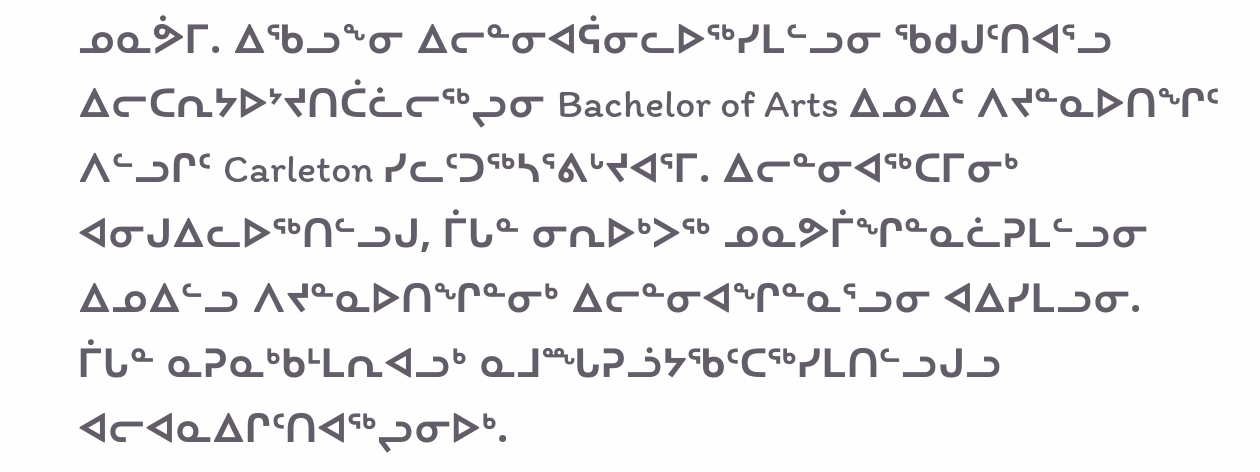ᓄᓇᕘᒥ. ᐃᖃᓗᖕᓂ ᐃᓕᓐᓂᐊᕌᓂᓚᐅᖅᓯᒪᓪᓗᓂ ᖃᑯᒍᑦᑎᐊᕐᓗ ᐃᓕᑕᕆᔭᐅᔾᔪᑎᑖᓛᓕᖅᖢᓂ Bachelor of Arts ᐃᓄᐃᑦ ᐱᔪᓐᓇᐅᑎᖏᑦ ᐱᓪᓗᒋᑦ Carleton ᓯᓚᑦᑐᖅᓴᕐᕕᒡᔪᐊᕐᒥ. ᐃᓕᓐᓂᐊᖅᑕᒥᓂᒃ ᐊᓂᒍᐃᓚᐅᖅᑎᓪᓗᒍ, ᒦᒐᓐ ᓂᕆᐅᒃᐳᖅ ᓄᓇᕗᒦᖏᓐᓇᓛᕈᒪᓪᓗᓂ ᐃᓄᐃᓪᓗ ᐱᔪᓐᓇᐅᑎᖏᓐᓂᒃ ᐃᓕᓐᓂᐊᖏᓐᓇᕐᓗᓂ ᐊᐃᓯᒪᓗᓂ.
ᒦᒐᓐ ᓇᕈᓇᒃᑲᒻᒪᕆᐊᓗᒃ ᓇᒧᙵᕈᓘᔭᖃᑦᑕᖅᓯᒪᑎᓪᓗᒍᓗ ᐊᓕᐊᓇᐃᒋᑦᑎᐊᖅᖢᓂᐅᒃ.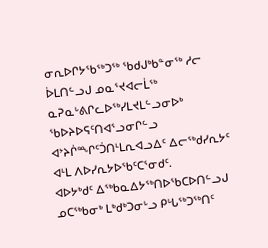ᓂᕆᐅᒋᔭᖃᖅᑐᖅ ᖃᑯᒍᒃᑲᓐᓂᖅ ᓱᓕ ᐆᒪᑎᓪᓗᒍ ᓄᓇᕐᔪᐊᓕᒫᖅ ᓇᕈᓇᒡᕕᒋᓚᐅᖅᓯᒪᔪᒪᓪᓗᓂᐅᒃ ᖃᐅᔨᐅᕋᑦᑎᐊᕐᓗᓂᒋᓪᓗ ᐊᔾᔨᒌᙱᑦᑑᑎᒻᒪᕆᐊᓗᐃᑦ ᐃᓕᖅᑯᓯᕆᔭᑦ ᐊᒻᒪ ᐱᐅᓯᕆᔭᐅᖃᑦᑕᕐᓂᑯᑦ.
ᐊᐅᔭᒃᑯᑦ ᐃᖅᑲᓇᐃᔭᖅᑎᐅᖃᑕᐅᑎᓪᓗᒍ ᓄᑕᖅᑲᓂᒃ ᒪᒃᑯᒃᑐᓂᒡᓗ ᑭᒡᒐᖅᑐᖅᑎᑦ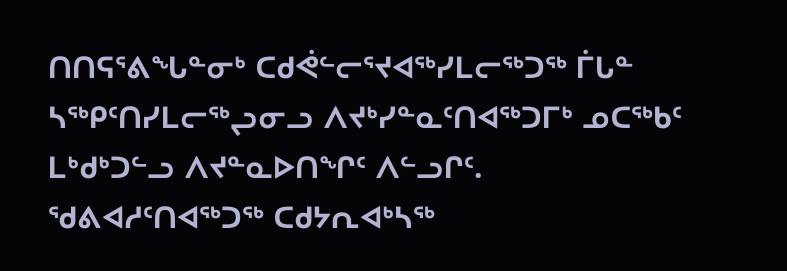ᑎᑎᕋᕐᕕᖓᓐᓂᒃ ᑕᑯᕚᓪᓕᕐᔪᐊᖅᓯᒪᓕᖅᑐᖅ ᒦᒐᓐ ᓴᖅᑭᑦᑎᓯᒪᓕᖅᖢᓂᓗ ᐱᔪᒃᓯᓐᓇᑦᑎᐊᖅᑐᒥᒃ ᓄᑕᖅᑲᑦ ᒪᒃᑯᒃᑐᓪᓗ ᐱᔪᓐᓇᐅᑎᖏᑦ ᐱᓪᓗᒋᑦ. ᖁᕕᐊᓱᑦᑎᐊᖅᑐᖅ ᑕᑯᔭᕆᐊᒃᓴᖅ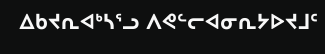ᐃᑲᔪᕆᐊᒃᓴᕐᓗ ᐱᕙᓪᓕᐊᓂᕆᔭᐅᔪᒧᑦ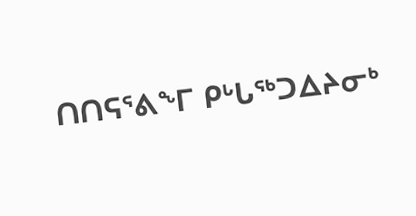ᑎᑎᕋᕐᕕᖕᒥ ᑭᒡᒐᖅᑐᐃᔨᓂᒃ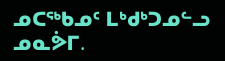ᓄᑕᖅᑲᓄᑦ ᒪᒃᑯᒃᑐᓄᓪᓗ ᓄᓇᕘᒥ.